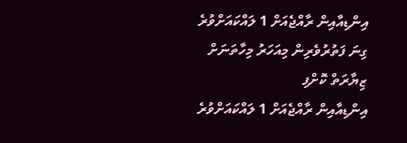އިންޑިއާއިން ރާއްޖެއަށް 1 ލައްކައަށްވުރެ ގިނަ ފަތުރުވެރިން މިއަހަރު މިހާތަނަށް ޒިޔާރަތް ކޮށްފި
އިންޑިއާއިން ރާއްޖެއަށް 1 ލައްކައަށްވުރެ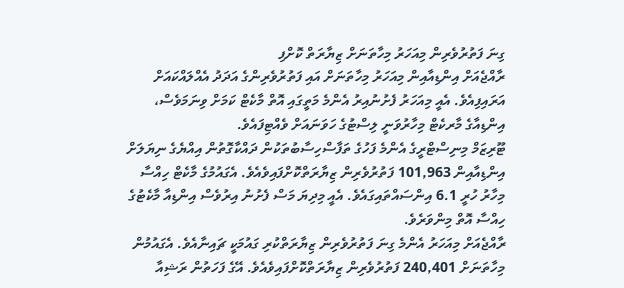ގިނަ ފަތުރުވެރިން މިއަހަރު މިހާތަނަށް ޒިޔާރަތް ކޮށްފި
ރާއްޖެއަށް އިންޑިއާއިން މިއަހަރު މިހާތަނަށް އައި ފަތުރުވެރިންގެ އަދަދު އެއްލައްކައަށް އަރައިފިއެވެ. އެއީ މިއަހަރު ފެށުނުއިރު އެންމެ މަތީގައި އޮތް މާކެޓް ކަމަށް ވިނަމަވެސް، އިންޑިއާގެ މާރކެޓް މިހާރުވަނީ ލިސްޓުގެ ހަވަނައަށް ވެއްޓިފައެވެ.
ޓޫރިޒަމް މިނިސްޓްރީގެ އެންމެ ފަހުގެ ތަފާސްހިސާބުތަކުން ދައްކާގޮތުން އިއްޔެގެ ނިޔަލަށް އިންޑިއާއިން 101,963 ފަތުރުވެރިން ޒިޔާރަތްކޮށްފައިވެއެވެ. އެގައުމުގެ މާކެޓް ހިއްސާ މިހާރު ހުރީ 6.1 އިންސައްތައިގައެވެ. އެއީ މިދިޔަ މަސް ފެށުނު އިރުވެސް އިންޑިއާ މާކެޓުގެ ހިއްސާ އޮތް މިންވަރެވެ.
ރާއްޖެއަށް މިއަހަރު އެންމެ ގިނަ ފަތުރުވެރިން ޒިޔާރަތްކުރި ގައުމަކީ ޗައިނާއެވެ. އެގައުމުން މިހާތަނަށް 240,401 ފަތުރުވެރިން ޒިޔާރަތްކޮށްފައިވެއެވެ. އޭގެ ފަހަތުން ރަޝިއާ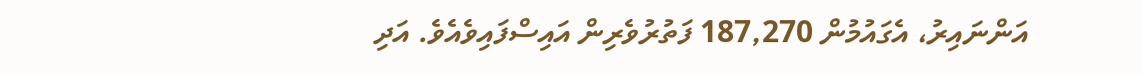އަންނައިރު، އެގައުމުން 187,270 ފަތުރުވެރިން އައިސްފައިވެއެވެ. އަދި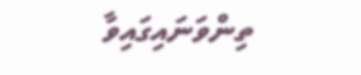ތިންވަނައިގައިވާ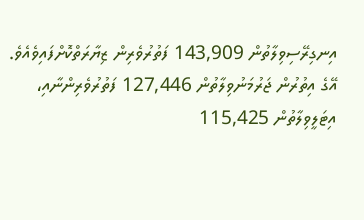އިނގިރޭސިވިލާތުން 143,909 ފަތުރުވެރިން ޒިޔާރަތްކޮށްފައިވެއެވެ.
އޭގެ އިތުރުން ޖަރުމަނުވިލާތުން 127,446 ފަތުރުވެރިންނާއި، އިޓަލީވިލާތުން 115,425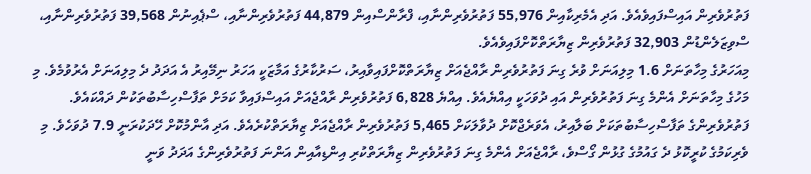ފަތުރުވެރިން އައިސްފައިވެއެވެ. އަދި އެމެރިކާއިން 55,976 ފަތުރުވެރިންނާއި، ފްރާންސްއިން 44,879 ފަތުރުވެރިންނާއި، ސްޕެއިނުން 39,568 ފަތުރުވެރިންނާއި، ސްވިޒަލެންޑުން 32,903 ފަތުރުވެރިން ޒިޔާރަތްކޮށްފައިވެއެވެ.
މިއަހަރުގެ މިހާތަނަށް 1.6 މިލިއަނަށް ވުރެ ގިނަ ފަތުރުވެރިން ރާއްޖެއަށް ޒިޔާރަތްކޮށްފައިވާއިރު، ސަރުކާރުގެ އަމާޒަކީ އަހަރު ނިމޭއިރު އެ އަދަދު ދެ މިލިއަނަށް އެރުވުމެވެ. މި މަހުގެ މިހާތަނަށް އެންމެ ގިނަ ފަތުރުވެރިން އައި ދުވަހަކީ އިއްޔެއެވެ. އިއްޔެ 6,828 ފަތުރުވެރިން ރާއްޖެއަށް އައިސްފައިވާ ކަމަށް ތަފާސްހިސާބުތަކުން ދައްކައެވެ.
ފަތުރުވެރިންގެ ތަފާސްހިސާބުތަކަށް ބަލާއިރު، އެވަރެޖްކޮށް ދުވާލަކަށް 5,465 ފަތުރުވެރިން ރާއްޖެއަށް ޒިޔާރަތްކުރެއެވެ. އަދި އާންމުކޮށް ހޭދަކުރަނީ 7.9 ދުވަހެވެ. މި ވެރިކަމުގެ ކުރީކޮޅު ދެ ގައުމުގެ ގުޅުން ގޯސްވެ، ރާއްޖެއަށް އެންމެ ގިނަ ފަތުރުވެރިން ޒިޔާރަތްކުރި އިންޑިއާއިން އަންނަ ފަތުރުވެރިންގެ އަދަދު ވަނީ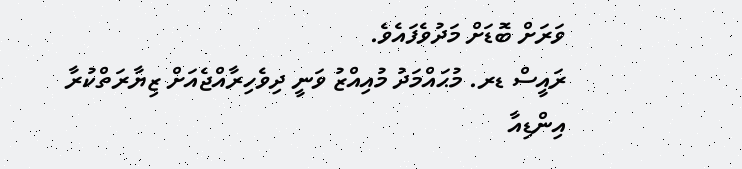ވަރަށް ބޮޑަށް މަދުވެފައެވެ.
ރައީސް ޑރ. މުޙައްމަދު މުއިއްޒު ވަނީ ދިވެހިރާއްޖެއަށް ޒިޔާރަތްކުރާ އިންޑިއާ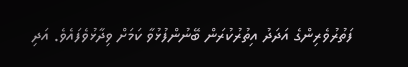ފަތުރުވެރިންގެ އަދަދު އިތުރުކުރަން ބޭނުންފުޅުވާ ކަމަށް ވިދާޅުވެފައެވެ. އަދި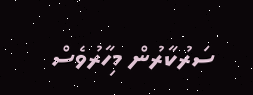ސަރުކާރުން މިހާރުވެސް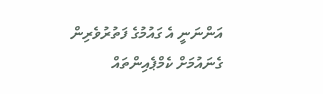އަންނަނީ އެ ގައުމުގެ ފަތުރުވެރިން ގެނައުމަށް ކެމްޕެއިންތައް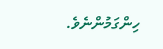ހިންގަމުންނެވެ.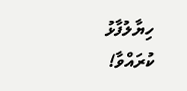ހިޔާލުފާޅު ކުރައްވާ!